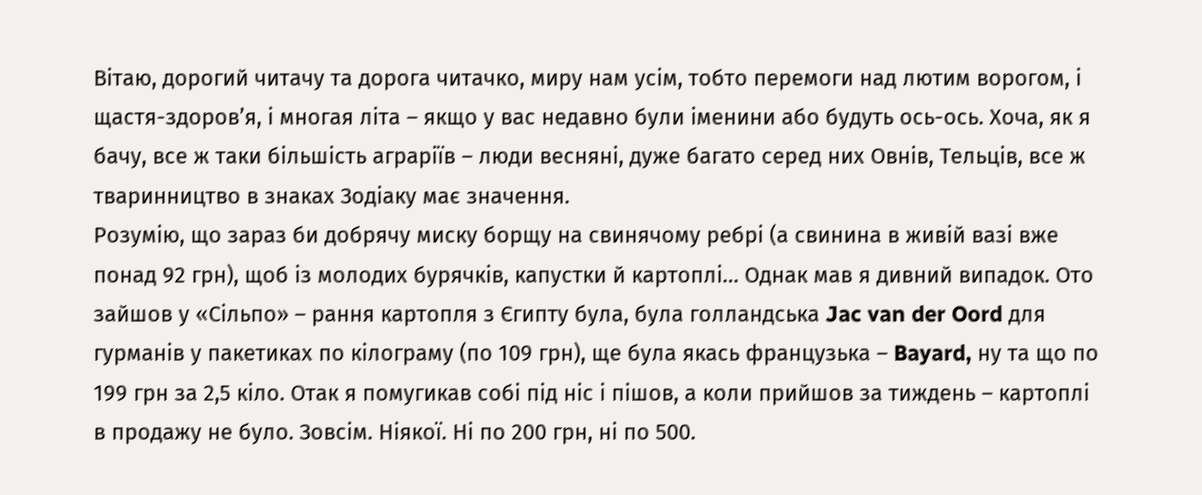Вітаю, дорогий читачу та дорога читачко, миру нам усім, тобто перемоги над лютим ворогом, і щастя-здоров’я, і многая літа – якщо у вас недавно були іменини або будуть ось-ось. Хоча, як я бачу, все ж таки більшість аграріїв – люди весняні, дуже багато серед них Овнів, Тельців, все ж тваринництво в знаках Зодіаку має значення.
Розумію, що зараз би добрячу миску борщу на свинячому ребрі (а свинина в живій вазі вже понад 92 грн), щоб із молодих бурячків, капустки й картоплі… Однак мав я дивний випадок. Ото зайшов у «Сільпо» – рання картопля з Єгипту була, була голландська Jac van der Oord для гурманів у пакетиках по кілограму (по 109 грн), ще була якась французька – Bayard, ну та що по 199 грн за 2,5 кіло. Отак я помугикав собі під ніс і пішов, а коли прийшов за тиждень – картоплі в продажу не було. Зовсім. Ніякої. Ні по 200 грн, ні по 500.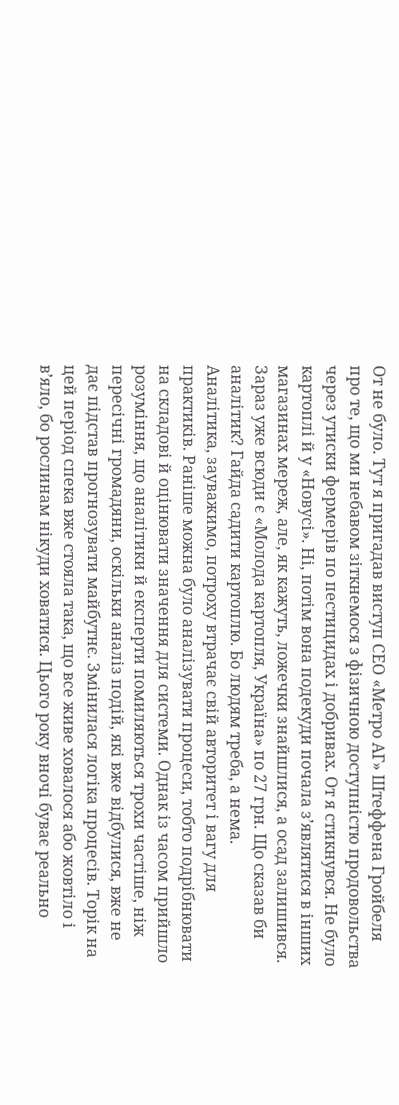От не було. Тут я пригадав виступ СЕО «Метро АГ» Штеффена Гройбеля про те, що ми небавом зіткнемося з фізичною доступністю продовольства через утиски фермерів по пестицидах і добривах. От я стикнувся. Не було картоплі й у «Новусі». Ні, потім вона подекуди почала з’являтися в інших магазинах мереж, але, як кажуть, ложечки знайшлися, а осад залишився. Зараз уже всюди є «Молода картопля, Україна» по 27 грн. Що сказав би аналітик? Гайда садити картоплю. Бо людям треба, а нема.
Аналітика, зауважимо, потроху втрачає свій авторитет і вагу для практиків. Раніше можна було аналізувати процеси, тобто подрібнювати на складові й оцінювати значення для системи. Однак із часом прийшло розуміння, що аналітики й експерти помиляються трохи частіше, ніж пересічні громадяни, оскільки аналіз подій, які вже відбулися, вже не дає підстав прогнозувати майбутнє. Змінилася логіка процесів. Торік на цей період спека вже стояла така, що все живе ховалося або жовтіло і в’яло, бо рослинам нікуди ховатися. Цього року вночі буває реально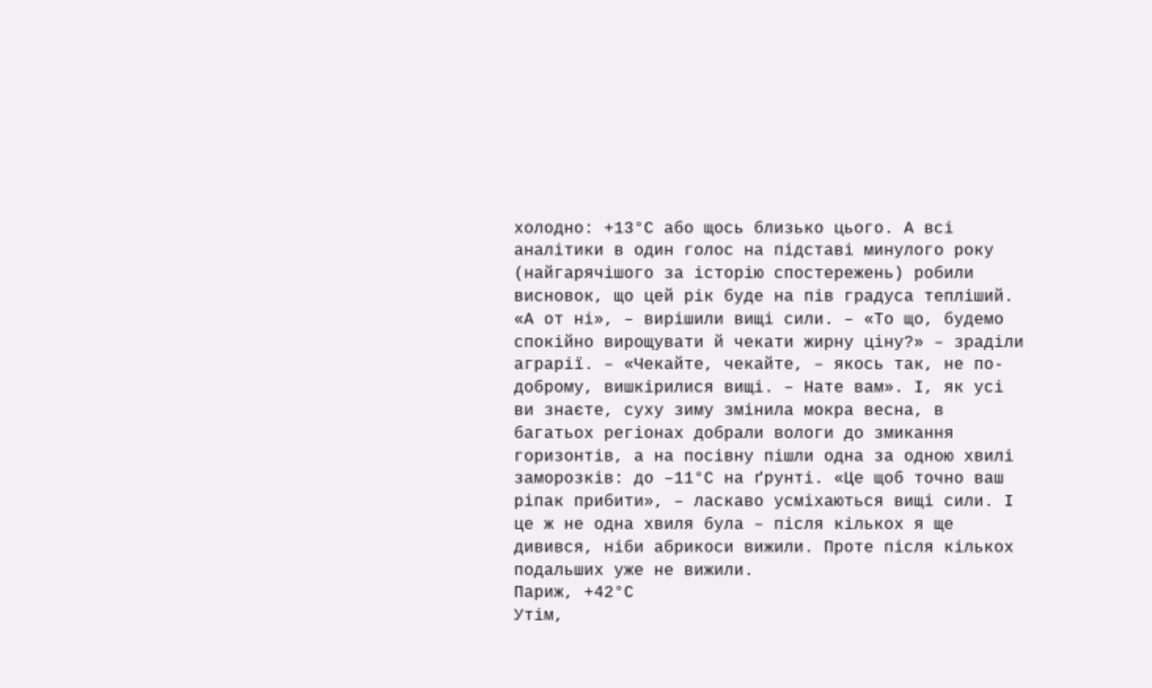холодно: +13°С або щось близько цього. А всі аналітики в один голос на підставі минулого року (найгарячішого за історію спостережень) робили висновок, що цей рік буде на пів градуса тепліший. «А от ні», – вирішили вищі сили. – «То що, будемо спокійно вирощувати й чекати жирну ціну?» – зраділи аграрії. – «Чекайте, чекайте, – якось так, не по-доброму, вишкірилися вищі. – Нате вам». І, як усі ви знаєте, суху зиму змінила мокра весна, в багатьох регіонах добрали вологи до змикання горизонтів, а на посівну пішли одна за одною хвилі заморозків: до –11°С на ґрунті. «Це щоб точно ваш ріпак прибити», – ласкаво усміхаються вищі сили. І це ж не одна хвиля була – після кількох я ще дивився, ніби абрикоси вижили. Проте після кількох подальших уже не вижили.
Париж, +42°С
Утім,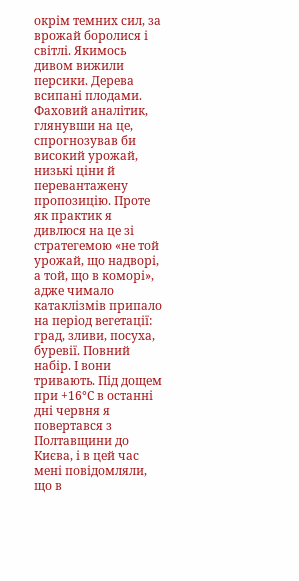окрім темних сил, за врожай боролися і світлі. Якимось дивом вижили персики. Дерева всипані плодами. Фаховий аналітик, глянувши на це, спрогнозував би високий урожай, низькі ціни й перевантажену пропозицію. Проте як практик я дивлюся на це зі стратегемою «не той урожай, що надворі, а той, що в коморі», адже чимало катаклізмів припало на період вегетації: град, зливи, посуха, буревії. Повний набір. І вони тривають. Під дощем при +16°С в останні дні червня я повертався з Полтавщини до Києва, і в цей час мені повідомляли, що в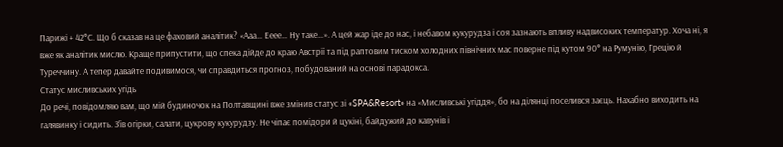Парижі + 42°С. Що б сказав на це фаховий аналітик? «Ааа… Ееее… Ну таке…». А цей жар іде до нас, і небавом кукурудза і соя зазнають впливу надвисоких температур. Хоча ні, я вже як аналітик мислю. Краще припустити, що спека дійде до краю Австрії та під раптовим тиском холодних північних мас поверне під кутом 90° на Румунію, Грецію й Туреччину. А тепер давайте подивимося, чи справдиться прогноз, побудований на основі парадокса.
Статус мисливських угідь
До речі, повідомляю вам, що мій будиночок на Полтавщині вже змінив статус зі «SPA&Resort» на «Мисливські угіддя», бо на ділянці поселився заєць. Нахабно виходить на галявинку і сидить. З’їв огірки, салати, цукрову кукурудзу. Не чіпає помідори й цукіні, байдужий до кавунів і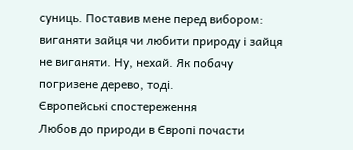суниць. Поставив мене перед вибором: виганяти зайця чи любити природу і зайця не виганяти. Ну, нехай. Як побачу погризене дерево, тоді.
Європейські спостереження
Любов до природи в Європі почасти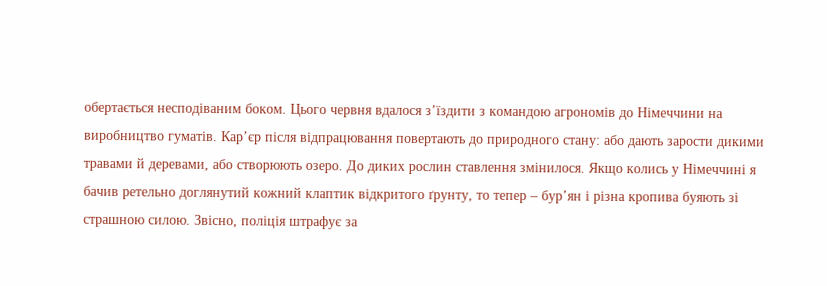обертається несподіваним боком. Цього червня вдалося з’їздити з командою агрономів до Німеччини на виробництво гуматів. Кар’єр після відпрацювання повертають до природного стану: або дають зарости дикими травами й деревами, або створюють озеро. До диких рослин ставлення змінилося. Якщо колись у Німеччині я бачив ретельно доглянутий кожний клаптик відкритого ґрунту, то тепер – бур’ян і різна кропива буяють зі страшною силою. Звісно, поліція штрафує за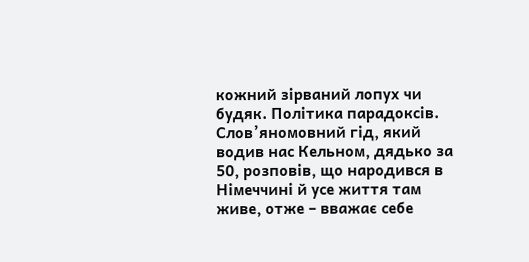кожний зірваний лопух чи будяк. Політика парадоксів. Слов’яномовний гід, який водив нас Кельном, дядько за 50, розповів, що народився в Німеччині й усе життя там живе, отже – вважає себе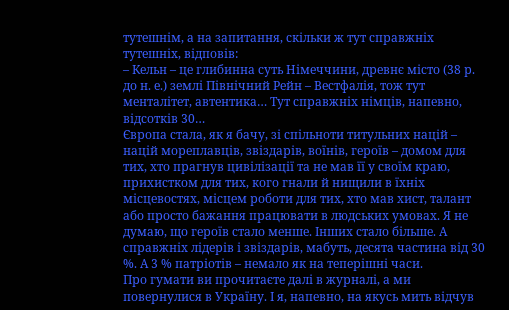тутешнім, а на запитання, скільки ж тут справжніх тутешніх, відповів:
– Кельн – це глибинна суть Німеччини, древнє місто (38 р. до н. е.) землі Північний Рейн – Вестфалія, тож тут менталітет, автентика… Тут справжніх німців, напевно, відсотків 30…
Європа стала, як я бачу, зі спільноти титульних націй – націй мореплавців, звіздарів, воїнів, героїв – домом для тих, хто прагнув цивілізації та не мав її у своїм краю, прихистком для тих, кого гнали й нищили в їхніх місцевостях, місцем роботи для тих, хто мав хист, талант або просто бажання працювати в людських умовах. Я не думаю, що героїв стало менше. Інших стало більше. А справжніх лідерів і звіздарів, мабуть, десята частина від 30 %. А 3 % патріотів – немало як на теперішні часи.
Про гумати ви прочитаєте далі в журналі, а ми повернулися в Україну. І я, напевно, на якусь мить відчув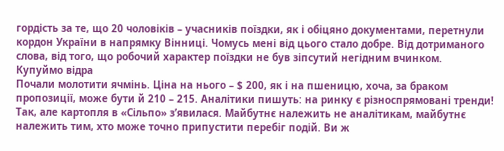гордість за те, що 20 чоловіків – учасників поїздки, як і обіцяно документами, перетнули кордон України в напрямку Вінниці. Чомусь мені від цього стало добре. Від дотриманого слова, від того, що робочий характер поїздки не був зіпсутий негідним вчинком.
Купуймо відра
Почали молотити ячмінь. Ціна на нього – $ 200, як і на пшеницю, хоча, за браком пропозиції, може бути й 210 – 215. Аналітики пишуть: на ринку є різноспрямовані тренди!
Так, але картопля в «Сільпо» з’явилася. Майбутнє належить не аналітикам, майбутнє належить тим, хто може точно припустити перебіг подій. Ви ж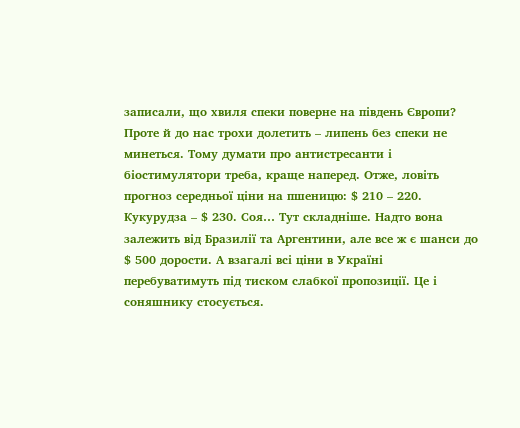записали, що хвиля спеки поверне на південь Європи? Проте й до нас трохи долетить – липень без спеки не минеться. Тому думати про антистресанти і біостимулятори треба, краще наперед. Отже, ловіть прогноз середньої ціни на пшеницю: $ 210 – 220. Кукурудза – $ 230. Соя… Тут складніше. Надто вона залежить від Бразилії та Аргентини, але все ж є шанси до $ 500 дорости. А взагалі всі ціни в Україні перебуватимуть під тиском слабкої пропозиції. Це і соняшнику стосується.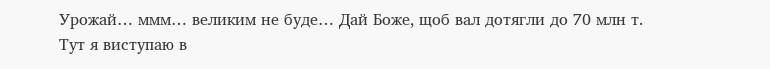Урожай… ммм… великим не буде… Дай Боже, щоб вал дотягли до 70 млн т. Тут я виступаю в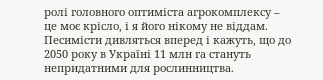ролі головного оптиміста агрокомплексу – це моє крісло, і я його нікому не віддам.
Песимісти дивляться вперед і кажуть, що до 2050 року в Україні 11 млн га стануть непридатними для рослинництва.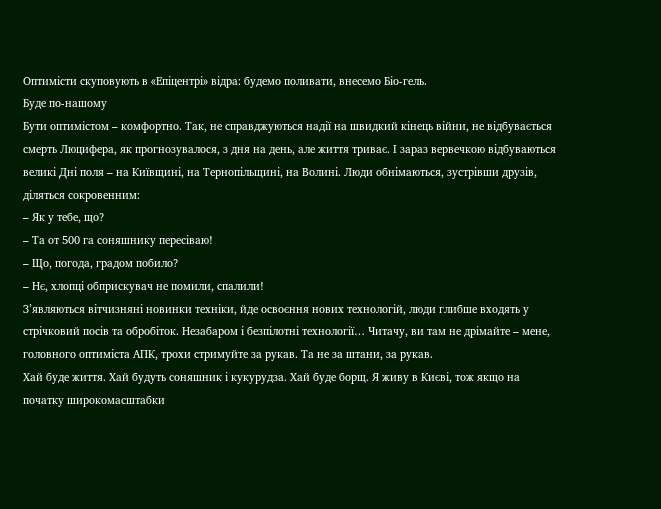Оптимісти скуповують в «Епіцентрі» відра: будемо поливати, внесемо Біо-гель.
Буде по-нашому
Бути оптимістом – комфортно. Так, не справджуються надії на швидкий кінець війни, не відбувається смерть Люцифера, як прогнозувалося, з дня на день, але життя триває. І зараз вервечкою відбуваються великі Дні поля – на Київщині, на Тернопільщині, на Волині. Люди обнімаються, зустрівши друзів, діляться сокровенним:
– Як у тебе, що?
– Та от 500 га соняшнику пересіваю!
– Що, погода, градом побило?
– Нє, хлопці обприскувач не помили, спалили!
З’являються вітчизняні новинки техніки, йде освоєння нових технологій, люди глибше входять у стрічковий посів та обробіток. Незабаром і безпілотні технології… Читачу, ви там не дрімайте – мене, головного оптиміста АПК, трохи стримуйте за рукав. Та не за штани, за рукав.
Хай буде життя. Хай будуть соняшник і кукурудза. Хай буде борщ. Я живу в Києві, тож якщо на початку широкомасштабки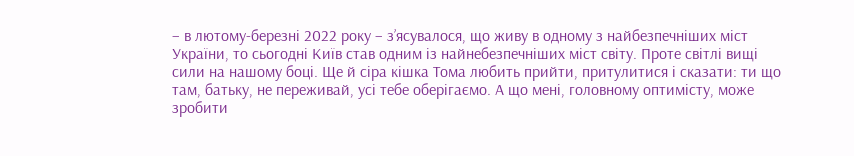– в лютому-березні 2022 року – з’ясувалося, що живу в одному з найбезпечніших міст України, то сьогодні Київ став одним із найнебезпечніших міст світу. Проте світлі вищі сили на нашому боці. Ще й сіра кішка Тома любить прийти, притулитися і сказати: ти що там, батьку, не переживай, усі тебе оберігаємо. А що мені, головному оптимісту, може зробити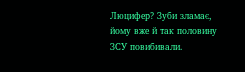Люцифер? Зуби зламає, йому вже й так половину ЗСУ повибивали.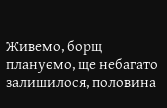Живемо, борщ плануємо, ще небагато залишилося, половина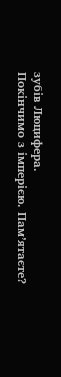зубів Люцифера.
Покінчимо з імперією. Пам’ятаєте?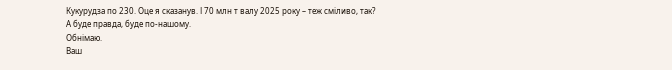Кукурудза по 230. Оце я сказанув. І 70 млн т валу 2025 року – теж сміливо, так?
А буде правда, буде по-нашому.
Обнімаю.
Ваш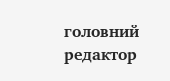головний редактор